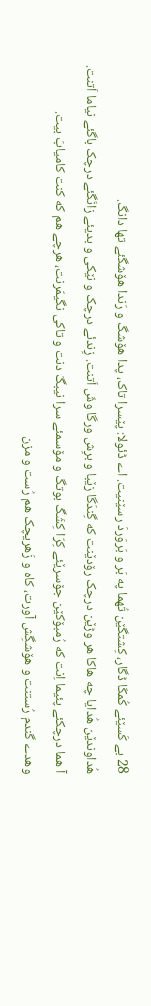28 بے کَسێئے کُمکّا ڈگار، کِشتگێن تُهما په بَر و بَروَردَ رسێنیت. اے ڈئولا: پێسرا تاک، پدا هۆشگ و رَندا هۆشگئے تها دانگ.
هُداوندێن هُدایا چه هاکا هر وڑێن درچک رۆدێنت که گِندَگا زێبا و برِش ورگا وشّ اَتنت. زِندئے درچک و نێکی و بدیئے زانَگئے درچک باگئے نیاما اَتنت.
آ هما درچکئے پئیما اِنت که رُمبۆکێن جۆسرێئے کِرّا کِشَگ بوتگ و مۆسمئے سرا نیبگَ دنت و تاکی نگیمّرنت، هرچے هم که کنت کامیابَ بیت.
وهدے گندم رُستنت و هۆشگِش آورت، کاه و زَهریچک هم رُست و مزن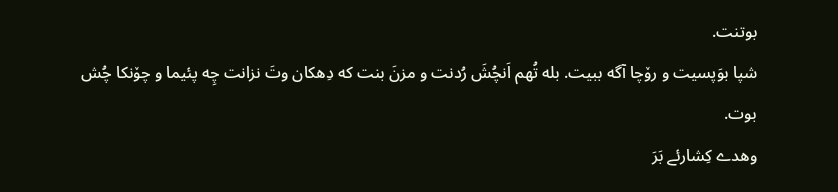بوتنت.
شپا بوَپسیت و رۆچا آگه ببیت. بله تُهم اَنچُشَ رُدنت و مزنَ بنت که دِهکان وتَ نزانت چِه پئیما و چۆنکا چُش بوت.
وهدے کِشارئے بَرَ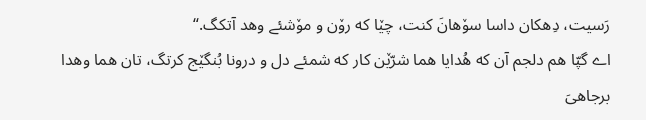رَسیت، دِهکان داسا سۆهانَ کنت، چێا که رۆن و مۆشئے وهد آتکگ.“
اے گپّا هم دلجم آن که هُدایا هما شرّێن کار که شمئے دل و درونا بُنگێج کرتگ، تان هما وهدا برجاهیَ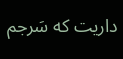داریت که سَرجم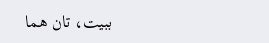ببیت، تان هما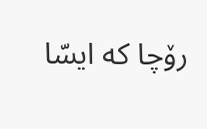رۆچا که ایسّا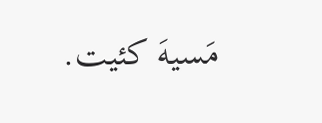مَسیهَ کئیت.